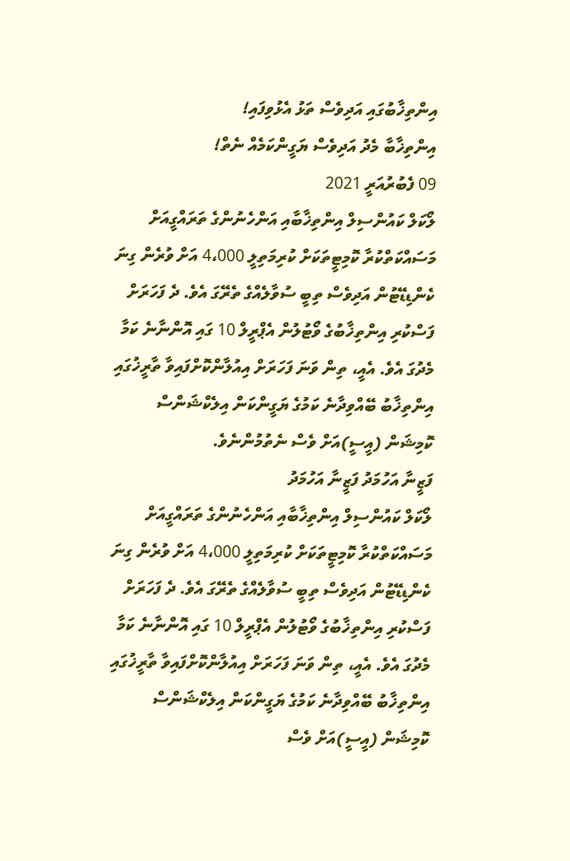އިންތިޚާބުގައި އަދިވެސް ތަޅު އެޅުވިފައި!
އިންތިޚާބާ މެދު އަދިވެސް ޔަގީންކަމެއް ނެތް!
09 ފެބުރުއަރީ 2021
ލޯކަލް ކައުންސިލް އިންތިޚާބާއި އަންހެނުންގެ ތަރައްގީއަށް މަސައްކަތްކުރާ ކޮމިޓީތަކަށް ކުރިމަތިލީ 4،000 އަށް ވުރެން ގިނަ ކެންޑިޑޭޓުން އަދިވެސް ތިބީ ސުވާލެއްގެ ތެރޭގަ އެވެ. ދެ ފަހަރަށް ފަސްކުރި އިންތިޚާބުގެ ވޯޓުލުން އެޕްރީލް 10 ގައި އޮންނާނެ ކަމާ މެދުގަ އެވެ. އެއީ، ތިން ވަނަ ފަހަރަށް އިއުލާންކޮށްފައިވާ ތާރީޚުގައި އިންތިޚާބު ބޭއްވިދާނެ ކަމުގެ ޔަގީންކަން އިލެކްޝަންސް ކޮމިޝަން (އީސީ)އަށް ވެސް ނެތުމުންނެވެ.
ފަޒީނާ އަހުމަދު ފަޒީނާ އަހުމަދު
ލޯކަލް ކައުންސިލް އިންތިޚާބާއި އަންހެނުންގެ ތަރައްގީއަށް މަސައްކަތްކުރާ ކޮމިޓީތަކަށް ކުރިމަތިލީ 4،000 އަށް ވުރެން ގިނަ ކެންޑިޑޭޓުން އަދިވެސް ތިބީ ސުވާލެއްގެ ތެރޭގަ އެވެ. ދެ ފަހަރަށް ފަސްކުރި އިންތިޚާބުގެ ވޯޓުލުން އެޕްރީލް 10 ގައި އޮންނާނެ ކަމާ މެދުގަ އެވެ. އެއީ، ތިން ވަނަ ފަހަރަށް އިއުލާންކޮށްފައިވާ ތާރީޚުގައި އިންތިޚާބު ބޭއްވިދާނެ ކަމުގެ ޔަގީންކަން އިލެކްޝަންސް ކޮމިޝަން (އީސީ)އަށް ވެސް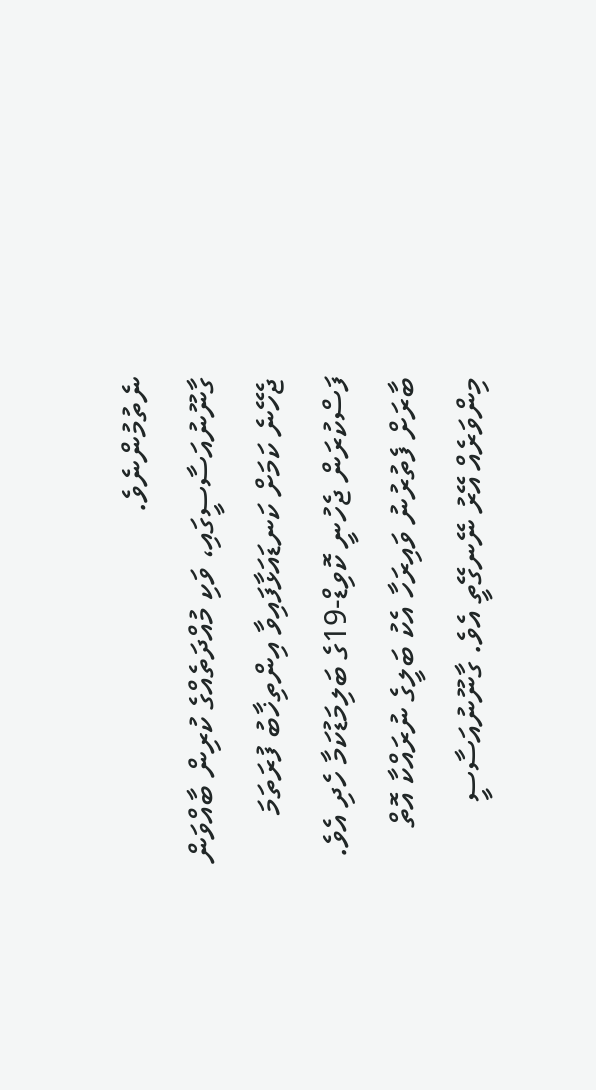ނެތުމުންނެވެ.
ގާނޫނުއަސާސީގައި، ވަކި މުއްދަތެއްގެ ކުރިން ބާއްވަން ޖެހޭނެ ކަމަށް ކަނޑައަޅާފައިވާ އިންތިޚާބު ފުރަތަމަ ފަސްކުރަން ޖެހުނީ ކޮވިޑް-19ގެ ބަލިމަޑުކަމާ ހެދި އެވެ. ބާރަށް ފެތުރުނު ވައިރަހާ އެކު ބަލީގެ ނުރައްކާ އޮތް މިންވަރެއް އޭރު ނޭނގޭތީ އެވެ. ގާނޫނުއަސާސީ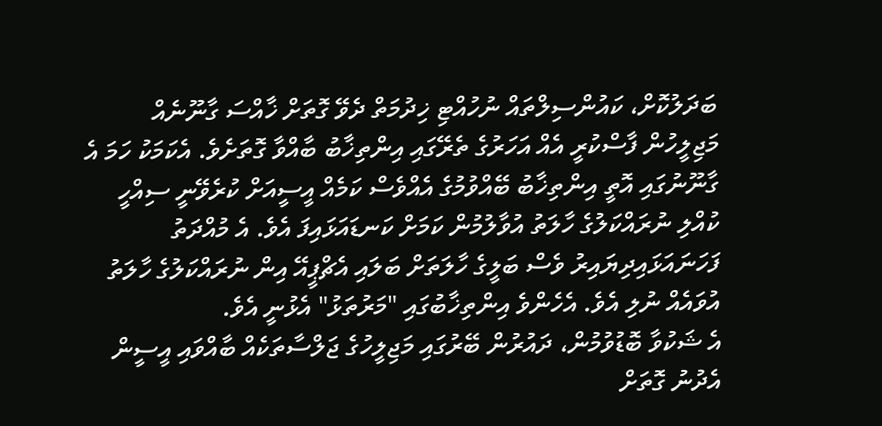ބަދަލުކޮށް، ކައުންސިލްތައް ނުހުއްޓި ޚިދުމަތް ދެވޭ ގޮތަށް ޚާއްސަ ގާނޫނެއް މަޖިލީހުން ފާސްކުރީ އެއް އަހަރުގެ ތެރޭގައި އިންތިޚާބު ބާއްވާ ގޮތަށެވެ. އެކަމަކު ހަމަ އެ ގާނޫނުގައި އޮތީ އިންތިޚާބު ބޭއްވުމުގެ އެއްވެސް ކަމެއް އީސީއަށް ކުރެވޭނީ ސިއްހީ ކުއްލި ނުރައްކަލުގެ ހާލަތު އުވާލުމުން ކަމަށް ކަނޑައަޅައިފަ އެވެ. އެ މުއްދަތު ފަހަނައަޅައިދިޔައިރު ވެސް ބަލީގެ ހާލަތަށް ބަލައި އެޗްޕީއޭ އިން ނުރައްކަލުގެ ހާލަތު އުވައެއް ނުލި އެވެ. އެހެންވެ އިންތިޚާބުގައި "މަރުތަޅު" އެޅުނީ އެވެ.
އެ ޝަކުވާ ބޮޑުވުމުން، ދައުރުން ބޭރުގައި މަޖިލީހުގެ ޖަލްސާތަކެއް ބާއްވައި އީސީން އެދުނު ގޮތަށް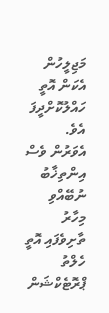މަޖިލީހުން އެކަން އޮތީ ހައްލުކޮށްދީފަ އެވެ.
އެވަރުން ވެސް އިންތިޚާބު ނުބޭއްވި މިހާރު ތާށިވެފައި އޮތީ ހެލްތު ޕްރޮޓެކްޝަން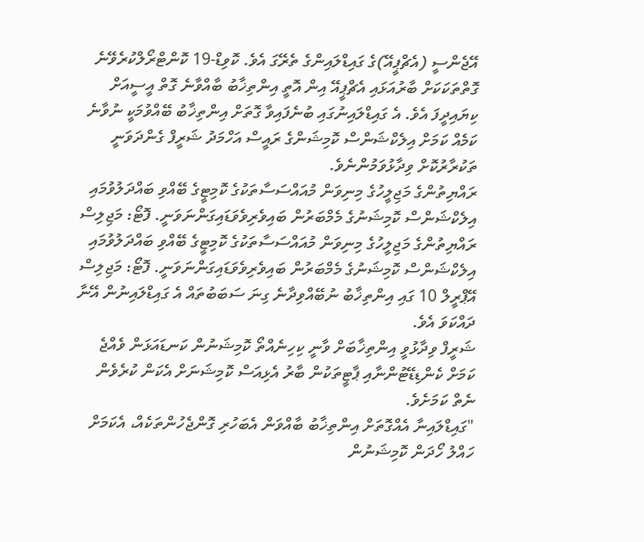އޭޖެންސީ (އެޗްޕީއޭ)ގެ ގައިޑްލައިންގެ ތެރޭގަ އެވެ. ކޮވިޑް-19 ކޮންޓްރޯލްކުރެވޭނެ ގޮތްތަކަކަށް ބާރުއަޅައި އެޗްޕީއޭ އިން އޮތީ އިންތިޚާބު ބާއްވާނެ ގޮތް އީސީއަށް ކިޔައިދީފަ އެވެ. އެ ގައިޑްލައިނުގައި ބުނެފައިވާ ގޮތަށް އިންތިޚާބު ބޭއްވުމަކީ ނުވާނެ ކަމެއް ކަމަށް އިލެކްޝަންސް ކޮމިޝަންގެ ރައީސް އަހްމަދު ޝަރީފް ގެންދަވަނީ ތަކުރާރުކޮށް ވިދާޅުވަމުންނެވެ.
ރައްޔިތުންގެ މަޖިލީހުގެ މިނިވަން މުއައްސަސާތަކުގެ ކޮމިޓީގެ ބޭއްވި ބައްދަލުވުމައި އިލެކްޝަންސް ކޮމިޝަނުގެ މެމްބަރުން ބައިވެރިވެވަޑައިގަންނަވަނީ. ފޮޓޯ: މަޖިލިސް
ރައްޔިތުންގެ މަޖިލީހުގެ މިނިވަން މުއައްސަސާތަކުގެ ކޮމިޓީގެ ބޭއްވި ބައްދަލުވުމައި އިލެކްޝަންސް ކޮމިޝަނުގެ މެމްބަރުން ބައިވެރިވެވަޑައިގަންނަވަނީ. ފޮޓޯ: މަޖިލިސް
އޭޕްރީލް 10 ގައި އިންތިޚާބު ނުބޭއްވިދާނެ ގިނަ ސަބަބުތައް އެ ގައިޑްލައިނުން އޭނާ ދައްކަވަ އެވެ.
ޝަރީފް ވިދާޅުވީ އިންތިޚާބަށް ވާނީ ކިހިނެއްތޯ ކޮމިޝަނުން ކަނޑައަޅަން ވެއްޖެ ކަމަށް ކެންޑިޑޭޓުންނާއި ޕާޓީތަކުން ބާރު އެޅިއަސް ކޮމިޝަނަށް އެކަން ކުރެވެން ނެތް ކަމަށެވެ.
"ގައިޑްލައިނާ އެއްގޮތަށް އިންތިޚާބު ބާއްވަން އެބަހުރި ގޮންޖެހުންތަކެއް، އެކަމަށް ހައްލު ހޯދަން ކޮމިޝަނުން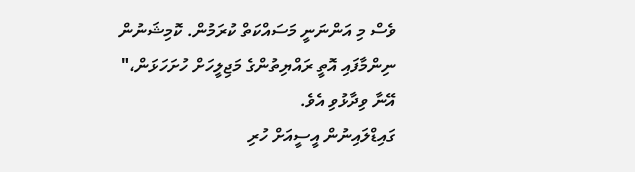ވެސް މި އަންނަނީ މަސައްކަތް ކުރަމުން. ކޮމިޝަނުން ނިންމާފައި އޮތީ ރައްޔިތުންގެ މަޖިލީހަށް ހުށަހަޅަން،" އޭނާ ވިދާޅުވި އެވެ.
ގައިޑްލައިނުން އީސީއަށް ހުރި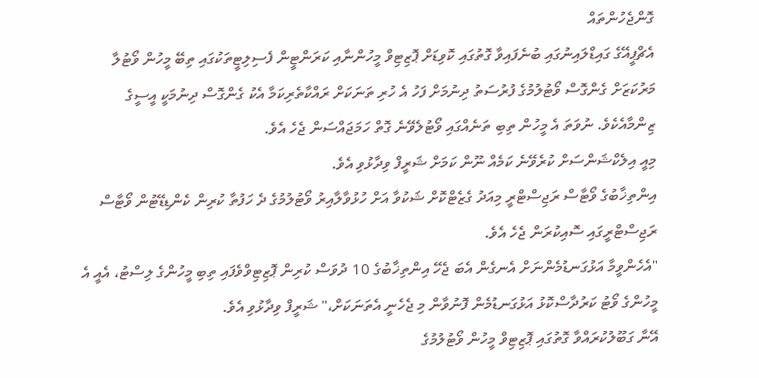ގޮންޖެހުންތައް
އެޗްޕީއޭގެ ގައިޑްލައިނުގައި ބުނެފައިވާ ގޮތުގައި ކޮވިޑަށް ޕޮޒިޓިވް މީހުންނާއި ކަރަންޓީން ފެސިލިޓީތަކުގައި ތިބޭ މީހުން ވޯޓުލާ މަރުކަޒަށް ގެންގޮސް ވޯޓުލުމުގެ ފުރުސަތު ދިނުމަށް ފަހު އެ ހުރި ތަނަކަށް ރައްކާތެރިކަމާ އެކު ގެންގޮސް ދިނުމަކީ އީސީގެ ޒިންމާއެކެވެ. ނުވަތަ އެ މީހުން ތިބި ތަނެއްގައި ވޯޓުލެވޭނެ ގޮތް ހަމަޖައްސަން ޖެހެ އެވެ.
މިއީ އިލެކްޝަންސަށް ކުރެވޭނެ ކަމެއް ނޫން ކަމަށް ޝަރީފް ވިދާޅުވި އެވެ.
އިންތިޚާބުގެ ވޯޓާސް ރަޖިސްޓްރީ މިއަދު ގެޒެޓްކޮށް ޝަކުވާ އަށް ހުޅުވާލާއިރު ވޯޓުލުމުގެ ދެ ހަފުތާ ކުރިން ކެންޑިޑޭޓުން ވޯޓާސް ރަޖިސްޓްރީގައި ސޮއިކުރަން ޖެހެ އެވެ.
"އެހެންވީމާ އަޅުގަނޑުމެންނަށް އެނގެން އެބަ ޖެހޭ އިންތިޚާބުގެ 10 ދުވަސް ކުރިން ޕޮޒިޓިވްވެފައި ތިބި މީހުންގެ ލިސްޓު، އެއީ އެ މީހުންގެ ވޯޓު ކަރުދާސްކޮޅު އަޅުގަނޑުމެން ފޮނުވާން މި ޖެހެނީ އެތަނަކަށް،" ޝަރީފް ވިދާޅުވި އެވެ.
އޭނާ ގަބޫލުކުރައްވާ ގޮތުގައި ޕޮޒިޓިވް މީހުން ވޯޓުލުމުގެ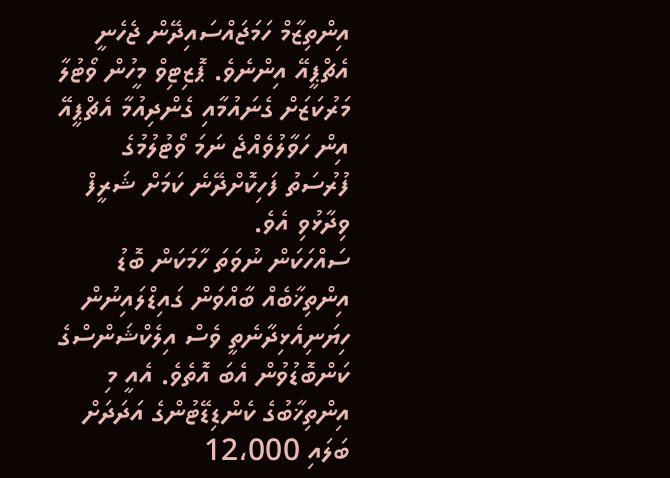އިންތިޒާމް ހަމަޖައްސައިދޭން ޖެހެނީ އެޗްޕީއޭ އިންނެވެ. ޕޮޒިޓިވް މީހުން ވޯޓުލާ މަރުކަޒަށް ގެނައުމާއި ގެންދިއުމާ އެޗްޕީއޭ އިން ހަވާލުވެއްޖެ ނަމަ ވޯޓުލުމުގެ ފުރުސަތު ފަހިކޮށްދޭނެ ކަމަށް ޝަރީފް ވިދާޅުވި އެވެ.
ސައްހަކަން ނުވަތަ ހާމަކަން ބޮޑު އިންތިޚާބެއް ބާއްވަން ގައިޑްލައިނުން ހިޔަނިއެޅިދާނެތީ ވެސް އިލެކްޝަންސްގެ ކަންބޮޑުވުން އެބަ އޮތެވެ. އެއީ މި އިންތިޚާބުގެ ކެންޑިޑޭޓުންގެ އަދަދަށް ބަލައި 12،000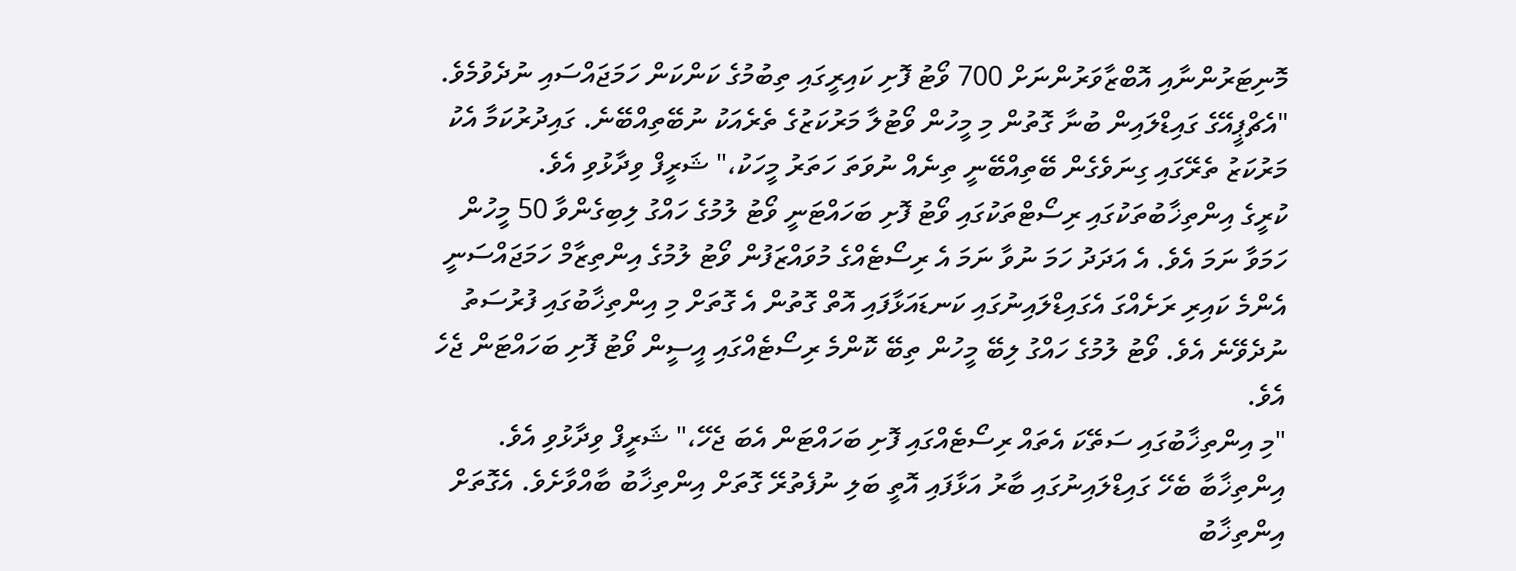މޮނިޓަރުންނާއި އޮބްޒާވަރުންނަށް 700 ވޯޓު ފޮށި ކައިރީގައި ތިބުމުގެ ކަންކަން ހަމަޖައްސައި ނުދެވުމެވެ.
"އެޗްޕީއޭގެ ގައިޑްލައިން ބުނާ ގޮތުން މި މީހުން ވޯޓުލާ މަރުކަޒުގެ ތެރެއަކު ނުބޭތިއްބޭނެ. ގައިދުރުކަމާ އެކު މަރުކަޒު ތެރޭގައި ގިނަވެގެން ބޭތިއްބޭނީ ތިނެއް ނުވަތަ ހަތަރު މީހަކު،" ޝަރީފް ވިދާޅުވި އެވެ.
ކުރީގެ އިންތިޚާބުތަކުގައި ރިސޯޓްތަކުގައި ވޯޓު ފޮށި ބަހައްޓަނީ ވޯޓު ލުމުގެ ހައްގު ލިބިގެންވާ 50 މީހުން ހަމަވާ ނަމަ އެވެ. އެ އަދަދު ހަމަ ނުވާ ނަމަ އެ ރިސޯޓެއްގެ މުވައްޒަފުން ވޯޓު ލުމުގެ އިންތިޒާމް ހަމަޖައްސަނީ އެންމެ ކައިރި ރަށެއްގަ އެގައިޑްލައިނުގައި ކަނޑައަޅާފައި އޮތް ގޮތުން އެ ގޮތަށް މި އިންތިޚާބުގައި ފުރުސަތު ނުދެވޭނެ އެވެ. ވޯޓު ލުމުގެ ހައްގު ލިބޭ މީހުން ތިބޭ ކޮންމެ ރިސޯޓެއްގައި އީސީން ވޯޓު ފޮށި ބަހައްޓަން ޖެހެ އެވެ.
"މި އިންތިޚާބުގައި ސަތޭކަ އެތައް ރިސޯޓެއްގައި ފޮށި ބަހައްޓަން އެބަ ޖެހޭ،" ޝަރީފް ވިދާޅުވި އެވެ.
އިންތިޚާބާ ބެހޭ ގައިޑްލައިނުގައި ބާރު އަޅާފައި އޮތީ ބަލި ނުފެތުރޭ ގޮތަށް އިންތިޚާބު ބާއްވާށެވެ. އެގޮތަށް އިންތިޚާބު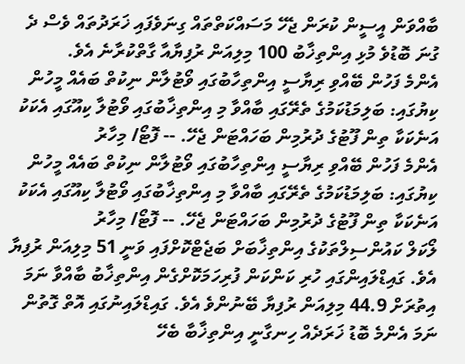ބާއްވަން އީސީން ކުރަން ޖެހޭ މަސައްކަތްތައް ގިނަވެފައި ޚަރަދުތައް ވެސް ދެ ގުނަ ބޮޑުވެ މުޅި އިންތިޚާބު 100 މިލިއަން ރުފިޔާއާ ގާތްކުރާނެ އެވެ.
އެންމެ ފަހުން ބޭއްވި ރިޔާސީ އިންތިހާބުގައި ވޯޓުލާން ނިކުތް ބައެއް މީހުން ކިޔުގައި: ބަލިމަޑުކަމުގެ ތެރޭގައި ބާއްވާ މި އިންތިޚާބުގައި ވޯޓުލާ ކިއޫގައި އެކަކު އަނެކަކާ ތިން ފޫޓުގެ ދުރުމިން ބަހައްޓަން ޖެހޭ. -- ފޮޓޯ/ މިހާރު
އެންމެ ފަހުން ބޭއްވި ރިޔާސީ އިންތިހާބުގައި ވޯޓުލާން ނިކުތް ބައެއް މީހުން ކިޔުގައި: ބަލިމަޑުކަމުގެ ތެރޭގައި ބާއްވާ މި އިންތިޚާބުގައި ވޯޓުލާ ކިއޫގައި އެކަކު އަނެކަކާ ތިން ފޫޓުގެ ދުރުމިން ބަހައްޓަން ޖެހޭ. -- ފޮޓޯ/ މިހާރު
ލޯކަލް ކައުންސިލްތަކުގެ އިންތިޚާބަށް ބަޖެޓްކޮށްފައި ވަނީ 51 މިލިއަން ރުފިޔާ އެވެ. ގައިޑްލައިންގައި ހުރި ކަންކަން ފުރިހަމަކޮށްގެން އިންތިޚާބު ބާއްވާ ނަމަ އިތުރަށް 44.9 މިލިއަން ރުފިޔާ ބޭނުންވެ އެވެ. ގައިޑްލައިނުގައި އޮތް ގޮތުން ނަމަ އެންމެ ބޮޑު ޚަރަދެއް ހިނގާނީ އިންތިޚާބާ ބެހޭ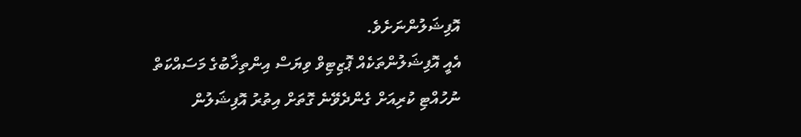އޮފިޝަލުންނަށެވެ.
އެއީ އޮފިޝަލުންތަކެއް ޕޮޒިޓިވް ވިޔަސް އިންތިޚާބުގެ މަސައްކަތް ނުހުއްޓި ކުރިއަށް ގެންދެވޭނެ ގޮތަށް އިތުރު އޮފިޝަލުން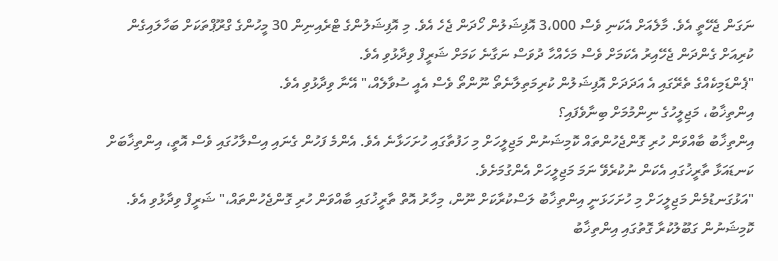ނަގަން ޖެހޭތީ އެވެ. މާލެއަށް އެކަނި ވެސް 3،000 އޮފިޝަލުން ހޯދަން ޖެހެ އެވެ. މި އޮފިޝަލުންގެ ޓްރެއިނިން 30 މީހުންގެ ގްރޫޕްތަކަށް ބަހާލައިގެން ކުރިއަށް ގެންދަން ޖެހޭއިރު އެކަމަށް ވެސް މަހެއްހާ ދުވަސް ނަގާނެ ކަމަށް ޝަރީފް ވިދާޅުވި އެވެ.
"ޕެންޑަމިކެއްގެ ތެރޭގައި އެ އަދަދަށް އޮފިޝަލުން ކުރިމަތިލާނެތޯ ނޫންތޯ ވެސް އެއީ ސުވާލެއް،" އޭނާ ވިދާޅުވި އެވެ.
އިންތިޚާބު، މަޖިލީހުގެ ނިންމުމަށް ބިނާވެފައި؟
އިންތިޚާބު ބާއްވަން ހުރި ގޮންޖެހުންތައް ކޮމިޝަނުން މަޖިލީހަށް މި ހަފުތާގައި ހުށަހަޅާނެ އެވެ. އެންމެ ފަހުން ގެނައި އިސްލާހުގައި ވެސް އޮތީ، އިންތިޚާބަށް ކަނޑައަޅާ ތާރީޚުގައި އެކަން ނުކުރެވޭ ނަމަ މަޖިލީހަށް އެންގުމަށެވެ.
"އަޅުގަނޑުމެން މަޖިލީހަށް މި ހުށަހަޅަނީ އިންތިޚާބު ލަސްކުރާކަށް ނޫން، މިހާރު އޮތް ތާރީޚުގައި ބާއްވަން ހުރި ގޮންޖެހުންތައް،" ޝަރީފް ވިދާޅުވި އެވެ.
ކޮމިޝަނުން ގަބޫލުކުރާ ގޮތުގައި އިންތިޚާބު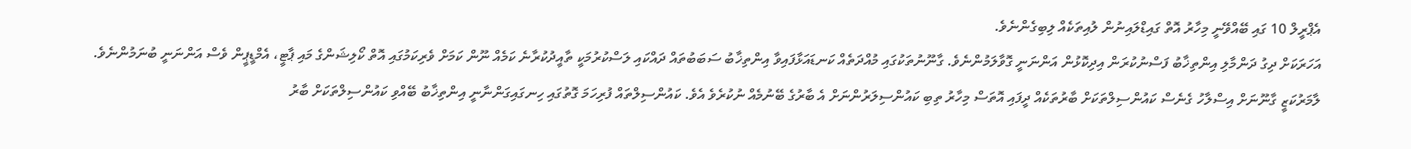އެޕްރީލް 10 ގައި ބޭއްވޭނީ މިހާރު އޮތް ގައިޑްލައިނުން ލުއިތަކެއް ލިބިގެންނެވެ.
އަހަރަކަށް ދިގު ދަންމާލި އިންތިޚާބު ފަސްނުކުރަން އިދިކޮޅުން އަންނަނީ ގޮވާލަމުންނެވެ. ގާނޫނުތަކުގައި މުއްދަތެއް ކަނޑައަޅާފައިވާ އިންތިޚާބު ސަބަބުތައް ދައްކައި ލަސްކުރުމަކީ ތާއީދުކުރާނެ ކަމެއް ނޫން ކަމަށް ވެރިކަމުގައި އޮތް ކޯލިޝަންގެ މައި ޕާޓީ، އެމްޑީޕީން ވެސް އަންނަނީ ބުނަމުންނެވެ.
ލާމަރުކަޒީ ގާނޫނަށް އިސްލާހު ގެނެސް ކައުންސިލްތަކަށް ބާރުތަކެއް ދީފައި އޮތަސް މިހާރު ތިބި ކައުންސިލަރުންނަށް އެ ބާރުގެ ބޭނުމެއް ނުކުރެވެ އެވެ. ކައުންސިލްތައް ފުރިހަމަ ގޮތުގައި ހިނގައިގަންނާނީ އިންތިޚާބު ބޭއްވި ކައުންސިލްތަކަށް ބާރު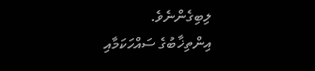ލިބިގެންނެވެ.
އިންތިޚާބުގެ ސައްހަކަމާއި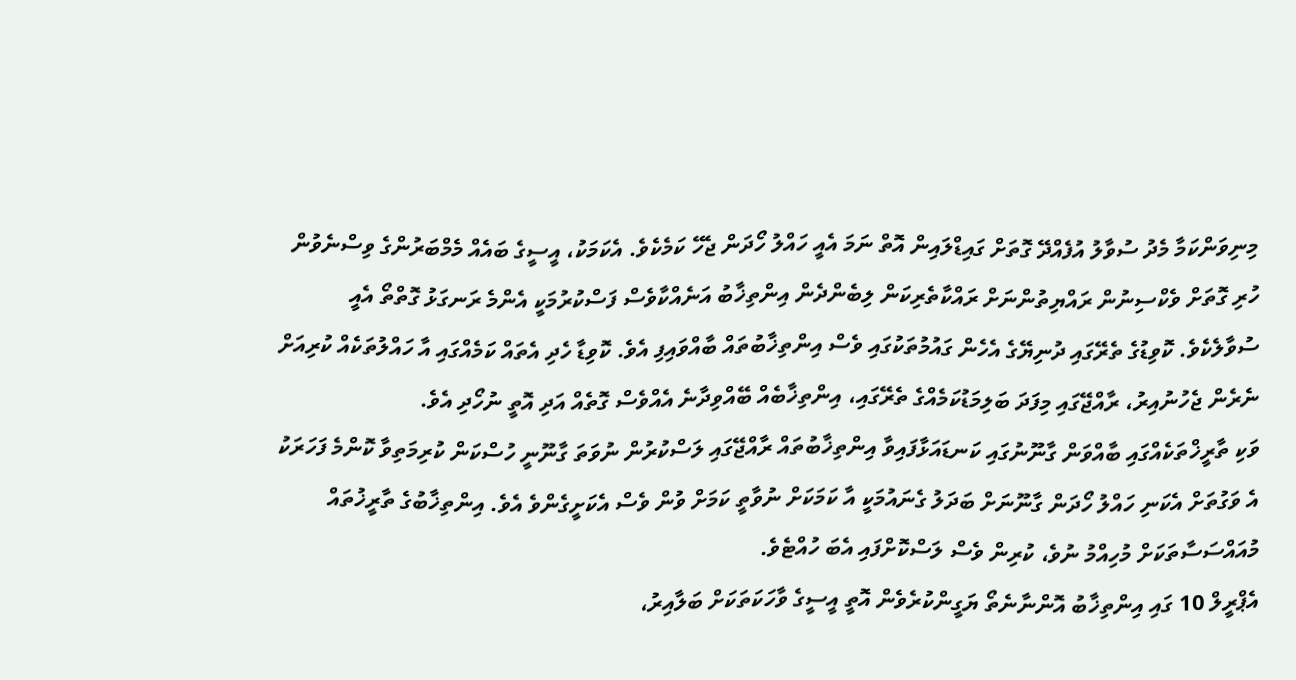މިނިވަންކަމާ މެދު ސުވާލު އުފެއްދޭ ގޮތަށް ގައިޑްލައިން އޮތް ނަމަ އެއީ ހައްލު ހޯދަން ޖެހޭ ކަމެކެވެ. އެކަމަކު، އީސީގެ ބައެއް މެމްބަރުންގެ ވިސްނެވުން ހުރި ގޮތަށް ވެކްސިނުން ރައްޔިތުންނަށް ރައްކާތެރިކަން ލިބެންދެން އިންތިޚާބު އަނެއްކާވެސް ފަސްކުރުމަކީ އެންމެ ރަނގަޅު ގޮތްތޯ އެއީ ސުވާލެކެވެ. ކޮވިޑުގެ ތެރޭގައި ދުނިޔޭގެ އެހެން ގައުމުތަކުގައި ވެސް އިންތިޚާބުތައް ބާއްވައިފި އެވެ. ކޮވިޑާ ހެދި އެތައް ކަމެއްގައި އާ ހައްލުތަކެއް ކުރިއަށް ނެރެން ޖެހުނުއިރު، ރާއްޖޭގައި މިފަދަ ބަލިމަޑުކަމެއްގެ ތެރޭގައި، އިންތިޚާބެއް ބޭއްވިދާނެ އެއްވެސް ގޮތެއް އަދި އޮތީ ނުހޯދި އެވެ.
ވަކި ތާރީޚްތަކެއްގައި ބާއްވަން ގާނޫނުގައި ކަނޑައަޅާފައިވާ އިންތިޚާބުތައް ރާއްޖޭގައި ލަސްކުރުން ނުވަތަ ގާނޫނީ ހުސްކަން ކުރިމަތިވާ ކޮންމެ ފަހަރަކު އެ ވަގުތަށް އެކަނި ހައްލު ހޯދަން ގާނޫނަށް ބަދަލު ގެނައުމަކީ އާ ކަމަކަށް ނުވާތީ ކަމަށް ވުން ވެސް އެކަށީގެންވެ އެވެ. އިންތިޚާބުގެ ތާރީޚުތައް މުއައްސަސާތަކަށް މުހިއްމު ނުވެ، ކުރިން ވެސް ލަސްކޮށްފައި އެބަ ހުއްޓެވެ.
އެޕްރީލް 10 ގައި އިންތިޚާބު އޮންނާނެތޯ ޔަގީންކުރެވެން އޮތީ އީސީގެ ވާހަކަތަކަށް ބަލާއިރު،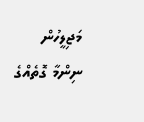މަޖިލީހުން ނިންމާ ގޮތެއްގެ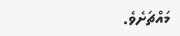މައްޗަށެވެ.